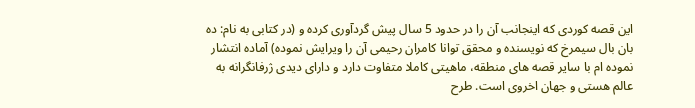این قصه کوردی که اینجانب آن را در حدود 5 سال پیش گردآوری کرده و (در کتابی به نام: ده بان بال سیمرخ که نویسنده و محقق توانا کامران رحیمی آن را ویرایش نموده) آماده انتشار نموده ام با سایر قصه های منطقه، ماهیتی کاملا متفاوت دارد و دارای دیدی ژرفانگرانه به عالم هستی و جهان اخروی است. طرح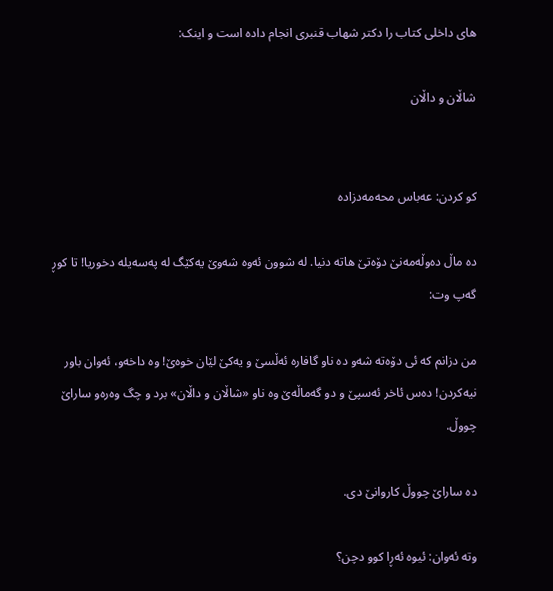های داخلی کتاب را دکتر شهاب قنبری انجام داده است و اینک:

شاڵان و داڵان


کو کردن: عه‌باس محه‌مه‌دزاده‌

ده‌ ماڵ ده‌وڵه‌مه‌نێ دۆه‌تێ هاته‌ دنیا. له‌ شوون ئه‌وه‌ شه‌وێ یه‌کێگ له‌ په‌سه‌یله‌ دخوریا! تا کوڕ گه‌پ وت:

من دزانم که‌ ئی دۆه‌ته‌ شه‌و ده‌ ناو گافاره‌ ئه‌ڵسێ و یه‌کێ لێان خوه‌ێ! وه‌ داخه‌و، ئه‌وان باور نیه‌کردن! ده‌س ئاخر ئه‌سپێ و دو گه‌ماڵه‌ێ وه‌ ناو «شاڵان و داڵان» برد و چگ وه‌ره‌و ساراێ چووڵ.

ده‌ ساراێ چووڵ کاروانێ دی.

وته‌ ئه‌وان: ئیوه‌ ئه‌ڕا کوو دچن؟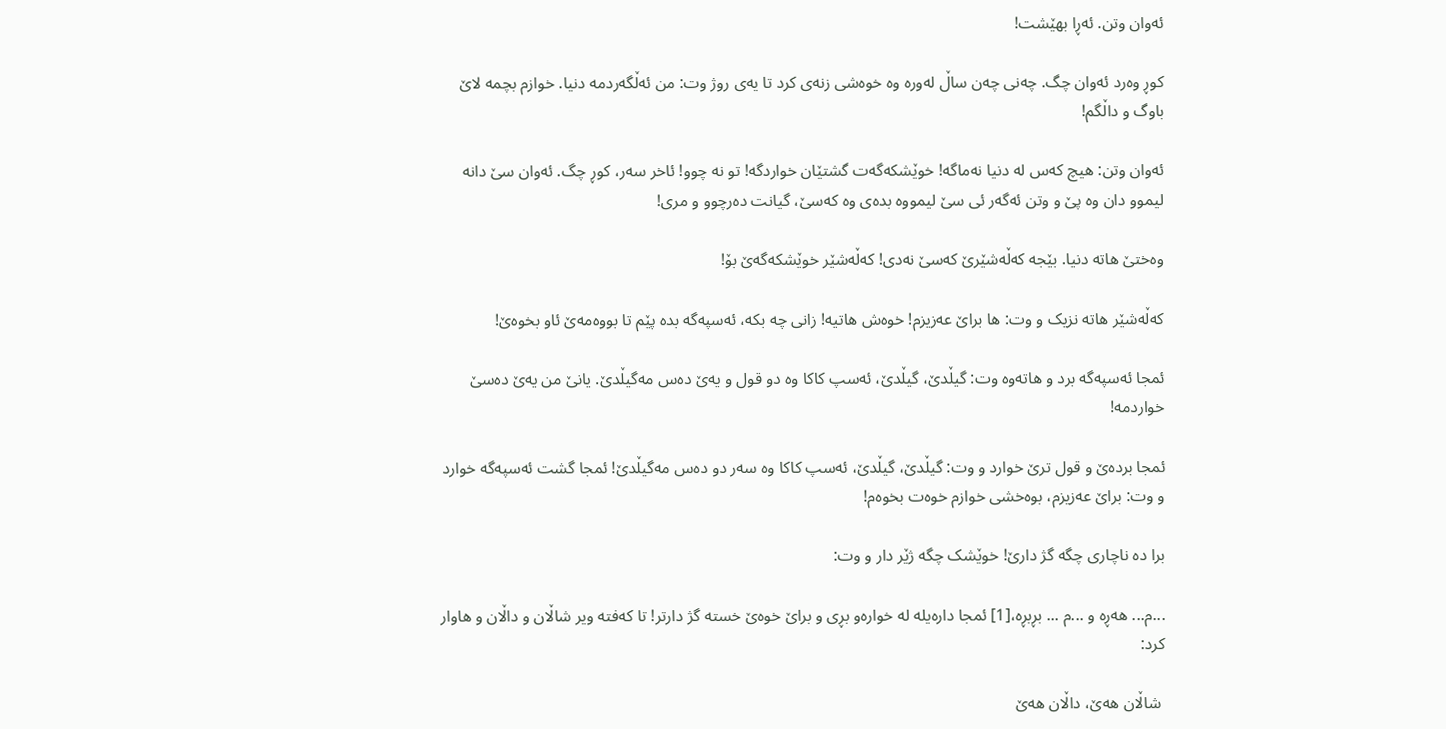ئه‌وان وتن. ئه‌ڕا بهێشت!

کوڕ وه‌رد ئه‌وان چگ. چه‌نی چه‌ن ساڵ له‌وره‌ وه‌ خوه‌شی زنه‌ی کرد تا یه‌ی روژ وت: من ئه‌ڵگه‌ردمه‌ دنیا. خوازم بچمه‌ لاێ باوگ و داڵگم!

ئه‌وان وتن: هیچ که‌س‌ له‌ دنیا نه‌ماگه‌! خوێشکه‌گه‌ت گشتێان خواردگه‌! تو نه‌ چوو! ئاخر سه‌ر، کوڕ چگ. ئه‌وان سێ دانه‌ لیموو دان وه‌ پێ و وتن ئه‌گه‌ر ئی سێ لیمووه‌ بده‌ی وه‌ که‌سێ، گیانت ده‌رچوو و مری!

وه‌ختێ هاته‌ دنیا. بێجه‌ که‌ڵه‌شێرێ که‌سێ نه‌دی! که‌ڵه‌شێر خوێشکه‌گه‌ێ بۆ!

که‌ڵه‌شێر هاته‌ نزیک و وت: ها براێ عه‌زیزم! خوه‌ش هاتیه‌! زانی چه‌ بکه‌، ئه‌سپه‌گه‌ بده‌ پێم تا بووه‌مه‌ێ ئاو بخوه‌ێ!

ئمجا ئه‌سپه‌گه‌ برد و هاته‌وه‌ وت: گیڵدێ،‌ گیڵدێ، ئه‌سپ کاکا وه‌ دو قول و یه‌ێ ده‌س مه‌گیڵدێ. یانێ من یه‌ێ ده‌سێ خواردمه‌!

ئمجا برده‌ێ و قول ترێ خوارد و وت: گیڵدێ، گیڵدێ، ئه‌سپ کاکا وه‌ سه‌ر دو ده‌س مه‌گیڵدێ! ئمجا گشت ئه‌سپه‌گه‌ خوارد و وت: براێ عه‌زیزم، بوه‌خشی خوازم خوه‌ت بخوه‌م!

برا ده‌ ناچاری چگه‌ گژ دارێ! خوێشک چگه‌ ژێر دار و وت:

...م... هه‌ڕه‌ و ...م ... بڕبڕه‌،[1] ئمجا داره‌یله‌ له‌ خواره‌و بڕی و براێ خوه‌ێ خسته‌ گژ دارتر! تا که‌فته‌ ویر شاڵان و داڵان و هاوار کرد:

 شاڵان هه‌ێ، داڵان هه‌ێ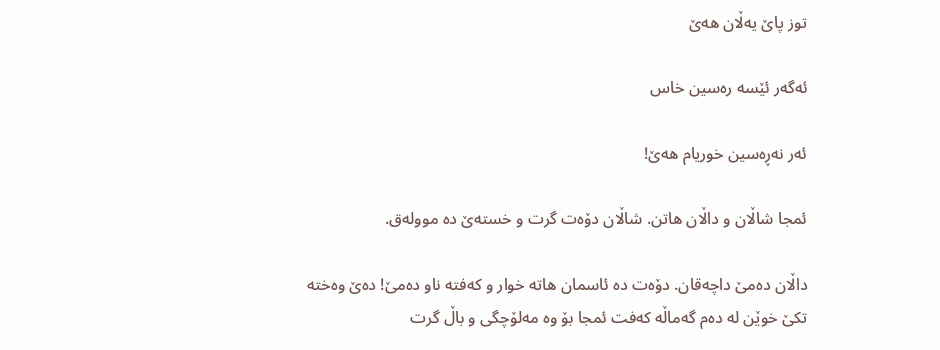توز پاێ یه‌ڵان هه‌ێ

ئه‌گه‌ر ئێسه‌ ره‌سین خاس

ئه‌ر نه‌ڕه‌سین خوریام هه‌ێ!

ئمجا شاڵان و داڵان هاتن. شاڵان دۆه‌ت گرت و خسته‌ێ ده‌ مووله‌ق.

داڵان ده‌مێ داچه‌قان. دۆه‌ت ده‌ ئاسمان هاته‌ خوار و که‌فته‌ ناو ده‌مێ! ده‌ێ وه‌خته‌ تکێ خوێن له‌ ده‌م گه‌ماڵه‌ که‌فت ئمجا بۆ وه‌ مه‌لۆچگی و باڵ‌ گرت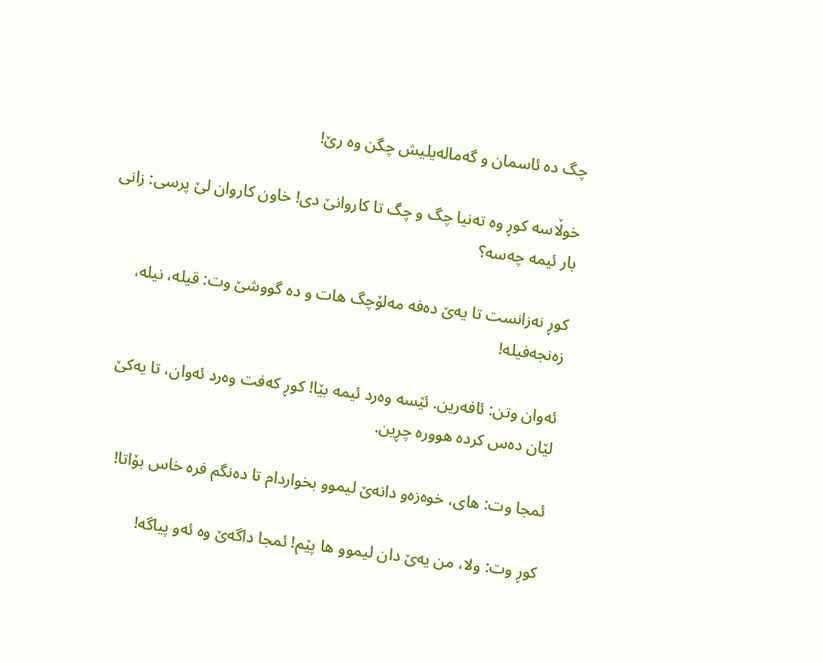چگ ده‌ ئاسمان و گه‌ماله‌یلیش چگن وه‌ رێ!

خوڵاسه‌ کوڕ وه‌ ته‌نیا چگ و چگ تا کاروانێ دی! خاون کاروان لێ پرسی: زانی بار ئیمه‌ چه‌سه‌؟

کوڕ نه‌زانست تا یه‌ێ ده‌فه‌ مه‌لۆچگ هات و ده‌ گووشێ وت: قیله‌، نیله‌، زه‌نجه‌فیله‌!

ئه‌وان وتن: ئافه‌رین. ئێسه‌ وه‌رد ئیمه‌ بێا! کوڕ که‌فت وه‌رد ئه‌وان، تا یه‌کێ لێان ده‌س کرده‌ هووره‌ چڕین.

ئمجا وت: های، خوه‌زه‌و دانه‌ێ لیموو بخواردام تا ده‌نگم فره‌ خاس بۆاتا!

کوڕ وت: ولا، من یه‌ێ دان لیموو ها پێم! ئمجا داگه‌ێ وه‌ ئه‌و پیاگه‌!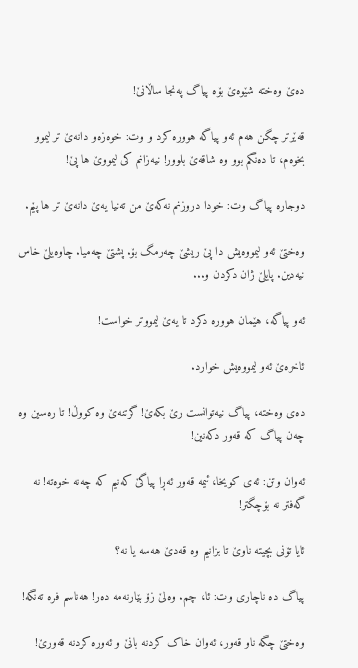ده‌ێ وه‌خته‌ شێوه‌ێ بۆه‌ پیاگ په‌نجا ساڵانێ!

قه‌ێرتر چگن هه‌م ئه‌و پیاگه‌ هووره‌ کرد و وت: خوه‌زه‌و دانه‌ێ تر لیموو بخوه‌م، تا ده‌نگم بوو وه‌ شاقه‌ێ بلوور! نیه‌زانم کی لیمووێ ها پێ!

دوجاره‌ پیاگ وت: خودا دروزنم نه‌که‌ێ من ته‌نیا یه‌ێ دانه‌ێ تر ها پێم.

وه‌ختێ ئه‌و لیمووه‌یش دا پێ ریشێ چه‌رمگ بۆ. پشتێ چه‌میا. چاوه‌یلێ خاس نیه‌دین. پایلێ ژان دکردن و...

ئه‌و پیاگه‌، هێمان هووره‌ دکرد تا یه‌ێ لیمووتر خواست!

ئاخره‌ێ ئه‌و لیمووه‌یش خوارد.

ده‌ی وه‌خته‌، پیاگ نیه‌توانست رێ بکه‌ێ! گرتنه‌ێ وه‌‌ کووڵ! تا ره‌سین وه‌ چه‌ن پیاگ که‌ قه‌ور دکه‌نین!

ئه‌وان وتن: ئه‌ی کویخا، ئیمه‌ قه‌ور ئه‌ڕا پیاگێ که‌نیم که‌ چه‌نه‌ خوه‌ته‌! نه‌ گه‌فتر نه‌ بۆچگتر!

ئایا تۆنی بچیته‌ ناوێ تا بزانیم وه‌ قه‌دێ هه‌سه‌ یا نه‌؟

پیاگ ده‌ ناچاری وت: ئا، چم. وه‌لێ زۆ بێارنه‌مه‌ ده‌ر! هه‌ناسم فره‌ ته‌نگه‌!

وه‌ختێ چگه‌ ناو قه‌ور، ئه‌وان خاک کردنه‌ بانێ و ئه‌وره‌ کردنه‌ قه‌ورێ!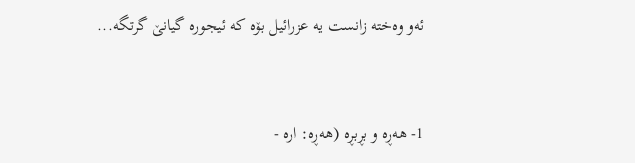ئه‌و وه‌خته‌ زانست یه‌ عزرائیل بۆه‌ که‌ ئیجوره‌ گیانێ گرتگه‌...



1- هه‌ڕه‌ و بڕبڕه‌ (هه‌ڕه‌: اره -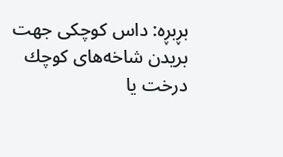بڕبڕه‌: داس كوچكی جهت بریدن شاخه‌های كوچك درخت یا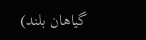گیاهان بلند)